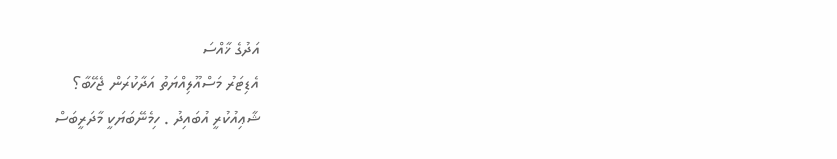އަދުގެ ޚާއްސަ
އެޑިޓަރު މަސްއޫލިއްޔަތު އަދާކުރަން ޖެހޭބާ؟
ޝާޢިއުކުރީ އުބައިދު . ހިމެނޭބަޔަކީ މާދަރީބަސް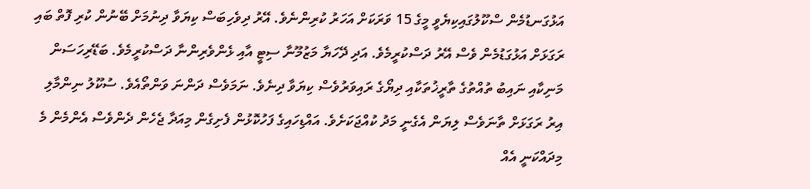އަޅުގަނޑުމެން ސްކޫލުގައިކިޔެވީ މީގެ 15 ވަރަކަށް އަހަރު ކުރިންނެވެ. އޭރު ދިވެހިބަސް ކިޔަވާ ދިނުމަށް ބޭނުން ކުރި ފޮތް ބައި ރަގަޅަށް އަޅުގަޑުމެން ވެސް އޭރު ދަސްކުރީމެވެ. އަދި ދޭހަޔާ މަޒުމޫނާ ސިޓީ އާއި ޅެންވެރިންނާ ދަސްކުރީމެވެ. ބަޑޭރިހަސަން މަނިކާއި ނައިބު ތުއްތުގެ ތާރީޚުތަކާއި ދިޔޯގެ ރައިވަރުވެސް ކިޔަވާ ދިނެވެ. ނަމަވެސް ދަންނަ ވަންތޯއެވެ. ސުކޫލު ނިންމާލި އިރު ރަގަޅަށް ތާނަވެސް ލިޔަން އެގެނީ މަދު ކުއްޖަކަށެވެ. އައްޑިހައިގެ ފަހުކޮޅުން ފެށިގެން މިއަދާ ޖެހެން ދެންވެސް އެންމެން މެ މިދައްކަނީ އެއް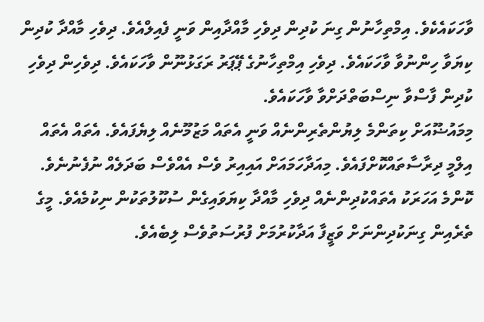ވާހަކައެކެވެ. އިމްތިހާނުން ގިނަ ކުދިން ދިވެހި މާއްދާއިން ވަނީ ފެއިލްއެވެ. ދިވެހި މާއްދާ ކުދިން ކިޔަވާ ހިންނުވާ ވާހަކައެވެ. ދިވެހި އިމްތިހާނުގެ ޕޭޕަރު ރަގަޅުނޫން ވާހަކައެވެ. ދިވެހިން ދިވެހި ކުދިން ފާސްވާ ނިސްބަތްދަށްވާ ވާހަކައެވެ.
މިމައުޟޫއަށް ކިތަންމެ ލިޔުންތެރިންނެއް ވަނީ އެތައް މަޒުމޫނެއް ލިޔެފައެވެ. އެތައް އެތައް އިލްމީ ދިރާސާތައްކޮށްފައެވެ. މިއަދާހަމައަށް އައިއިރު ވެސް އެއްވެސް ބަދަލެއް ނުފެނުނެވެ. ކޮންމެ އަހަރަކު އެތައްކުދިންނެއް ދިވެހި މާއްދާ ކިޔަވައިގެން ސުކޫލުތަކުން ނިކުމެއެވެ. މީގެ ތެރެއިން ގިނަކުދިންނަށް ވަޒީފާ އަދާކުރުމަށް ފުރުސަތުވެސް ލިބެއެވެ.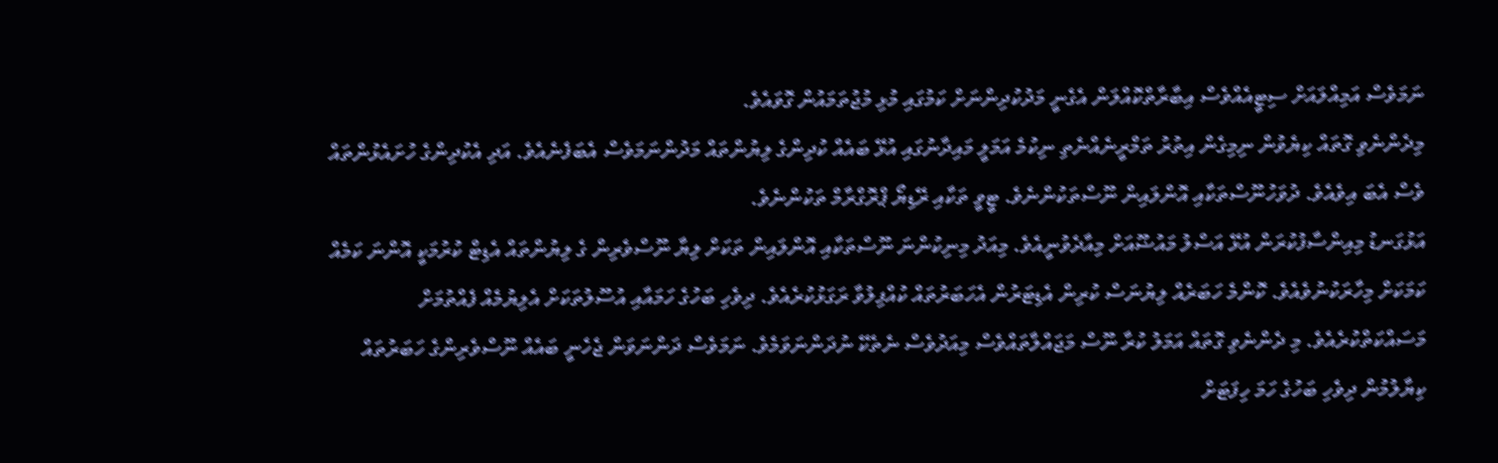ނަމަވެސް އަމިއްލައަށް ސިޓީއެއްވެސް އިބާރާތްކޮއްލަން އެގެނީ މަދުކުދިންނަށް ކަމުގައި މުޅި މުޖުތަމައުން ގޮވައެވެ.
މިދެންނެވި ގޮތައް ކިޔެވުން ނިމިގެން އިތުރު ތަމްރީނެއްނެތި ނިކުމެ އަމަލީ މައިދާނުގައި އުޅޭ ބައެއް ކުދިންގެ ލިޔުންތައް މަދުންނަމަވެސް އެބަފެނެއެވެ. އަދި އެކުދިންގެ ހުށައެޅުންތައް ވެސް އެބަ އިވެއެވެ. ދުވަހުނޫސްތަކާއި އޮންލައިން ނޫސްތަކުންނެވެ. ޓީވީ ތަކާއި ރޭޑިޔޯ ޕްރޮގްރާމް ތަކުންނެވެ.
އަޅުގަނޑު މިއިންސާފުކުރަން އުޅޭ އަސްލު މައުޟޫއަށް މިއާދެވުނީއެވެ. މިއަދު މިނިކުންނަ ނޫސްތަކާއި އޮންލައިން ތަކަށް ލިޔާ ނޫސްވެރިން ގެ ލިޔުންތައް އެޑިޓް ކުރުމަކީ އޮންނަ ކަމެއް ކަމަކަށް މިހާރަކުނުވެއެވެ. ކޮންމެ ހަބަރެއް ލިޔުނަސް ކުރިން އެޑިޓަރުން އެހަބަރުތައް ކުއްފިލުވާ ރަގަޅުކުރެއެވެ. ދިވެހި ބަހުގެ ހަމައާއި އުސޫލުތަކަށް އެލިޔުމެއް ފެއްތުމަށް މަސައްކަތްކުރެއެވެ. މި ދެންނެވި ގޮތައް އަމަލު ކުރާ ނޫސް މަޖައްލާތައްވެސް މިއަދުވެސް ނެތެކޭ ނުދަންނަވަމެވެ. ނަމަވެސް ދަންނަވަން ޖެހެނީ ބައެއް ނޫސްވެރިންގެ ހަބަރުތައް ކިޔާލުމުން ދިވެހި ބަހުގެ ހަމަ ހިފަޓަށް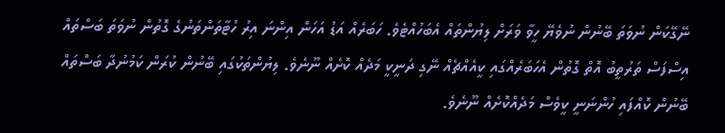ނޭގޭކަން ނުވަތަ ބޭނުން ނުވެޔޭ ހީވާ ވަރަށް ލިޔުންތައް އެބަހުއްޓެވެ. ހަބަރެއް އަޑު އަހަން އިންނަ އިރު ހުޓާތަންތަނުގެ ގޮތުން ނުވަތަ ބަސްތައް އިސްފަސް ތަރުތީބު އޮތް ގޮތުން އެހަބަރެއްގައި ކީއެއްޗެއް ނޭގި ދަނީކީ މަދެއް ކޮށެއް ނޫނެވެ. ލިޔުންތަކުގައި ބޭނުން ކުރަން ކަމުނުދާ ބަސްތައް ބޭނުން ކޮއްފައި ހުންނަނީ ކީވެސް މަދެއްކޮށެއް ނޫނެވެ.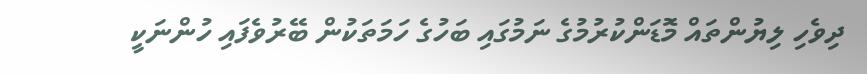ދިވެހި ލިޔުންތައް މޮޑަންކުރުމުގެ ނަމުގައި ބަހުގެ ހަމަތަކުން ބޭރުވެފައި ހުންނަކީ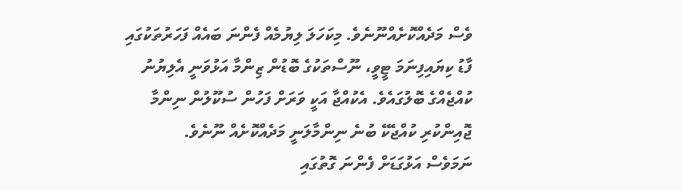ވެސް މަދެއްކޮށެއްނޫނެވެ. މިކަހަލަ ލިޔުމެއް ފެންނަ ބައެއް ފަހަރުތަކުގައި ފާޑު ކިޔައިފިނަމަ ޓީވީ، ނޫސްތަކުގެ ބޮޑުން ޒިންމާ އަޅުވަނީ އެލިޔުނު ކުއްޖެއްގެ ބޮލުގައެވެ. އެކުއްޖާ އަކީ ވަރަށް ފަހުން ސުކޫލުން ނިންމާ ޖޮއިންކުރި ކުއްޖެކޭ ބުނެ ނިންމާލަނީ މަދެއްކޮށެއް ނޫނެވެ.
ނަމަވެސް އަޅުގަޑަށް ފެންނަ ގޮތުގައި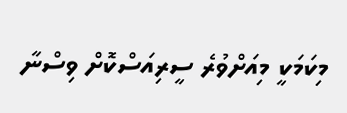މިކަމަކީ މިއަށްވުރެ ސީރިއަސްކޮށް ވިސްނާ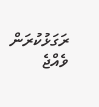ރަގަޅުކުރަން ވެއްޖެ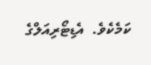ކަމެކެވެ.  އެޑިޓޯރިއަލްގެ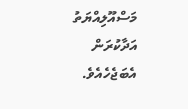މަސްއޫލިއްޔަތު އަދާކުރަން އެބަޖެހެއެވެ.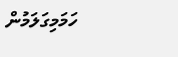ހަމަމިގަލަމުން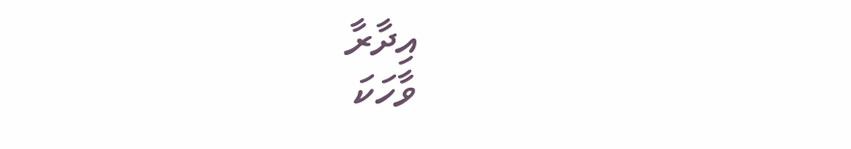އިދާރާ
ވާހަކަ